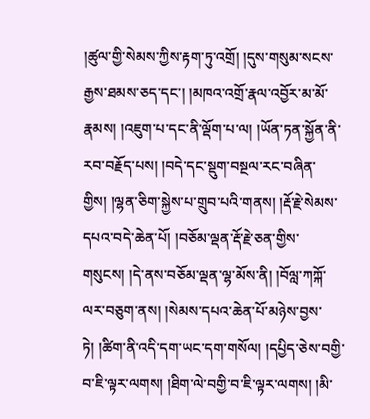།ཚུལ་གྱི་སེམས་ཀྱིས་རྟག་ཏུ་འགྲོ། །དུས་གསུམ་སངས་རྒྱས་ཐམས་ཅད་དང་། །མཁའ་འགྲོ་རྣལ་འབྱོར་མ་མོ་རྣམས། །འཇུག་པ་དང་ནི་ལྡོག་པ་ལ། །ཡོན་ཏན་སྐྱོན་ནི་རབ་བརྗོད་པས། །བདེ་དང་སྡུག་བསྔལ་རང་བཞིན་གྱིས། །ལྷན་ཅིག་སྐྱེས་པ་གྲུབ་པའི་གནས། །རྡོ་རྗེ་སེམས་དཔའ་བདེ་ཆེན་པོ། །བཅོམ་ལྡན་རྡོ་རྗེ་ཅན་གྱིས་གསུངས། །དེ་ནས་བཅོམ་ལྡན་ལྷ་མོས་ནི། །བོལླ་ཀཀྐོ་ལར་བཅུག་ནས། །སེམས་དཔའ་ཆེན་པོ་མཉེས་བྱས་ཏེ། །ཚིག་ནི་འདི་དག་ཡང་དག་གསོལ། །དཔྱིད་ཅེས་བགྱི་བ་ཇི་ལྟར་ལགས། །ཐིག་ལེ་བགྱི་བ་ཇི་ལྟར་ལགས། །མི་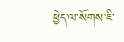ཕྱེད་ལ་སོགས་ཇི་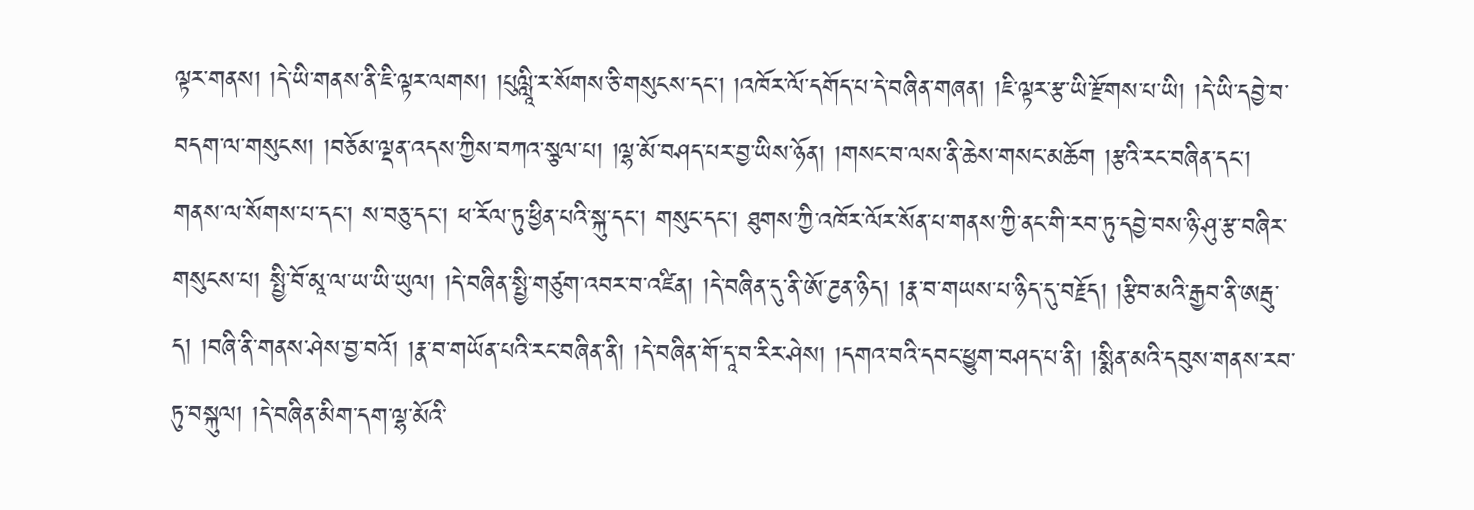ལྟར་གནས། །དེ་ཡི་གནས་ནི་ཇི་ལྟར་ལགས། །པུལླཱི་ར་སོགས་ཅི་གསུངས་དང་། །འཁོར་ལོ་དགོད་པ་དེ་བཞིན་གཞན། །ཇི་ལྟར་རྩ་ཡི་རྫོགས་པ་ཡི། །དེ་ཡི་དབྱེ་བ་བདག་ལ་གསུངས། །བཅོམ་ལྡན་འདས་ཀྱིས་བཀའ་སྩལ་པ། །ལྷ་མོ་བཤད་པར་བྱ་ཡིས་ཉོན། །གསང་བ་ལས་ནི་ཆེས་གསང་མཆོག །རྩའི་རང་བཞིན་དང་། གནས་ལ་སོགས་པ་དང་། ས་བཅུ་དང་། ཕ་རོལ་ཏུ་ཕྱིན་པའི་སྐུ་དང་། གསུང་དང་། ཐུགས་ཀྱི་འཁོར་ལོར་སོན་པ་གནས་ཀྱི་ནང་གི་རབ་ཏུ་དབྱེ་བས་ཉི་ཤུ་རྩ་བཞིར་གསུངས་པ། སྤྱི་བོ་མཱ་ལ་ཡ་ཡི་ཡུལ། །དེ་བཞིན་སྤྱི་གཙུག་འབར་བ་འཛིན། །དེ་བཞིན་དུ་ནི་ཨོ་ཌྱན་ཉིད། །རྣ་བ་གཡས་པ་ཉིད་དུ་བརྗོད། །རྩིབ་མའི་རྒྱབ་ནི་ཨརྦུ་ད། །བཞི་ནི་གནས་ཤེས་བྱ་བའོ། །རྣ་བ་གཡོན་པའི་རང་བཞིན་ནི། །དེ་བཞིན་གོ་དཱ་བ་རིར་ཤེས། །དགའ་བའི་དབང་ཕྱུག་བཤད་པ་ནི། །སྨིན་མའི་དབུས་གནས་རབ་ཏུ་བསྐུལ། །དེ་བཞིན་མིག་དག་ལྷ་མོའི་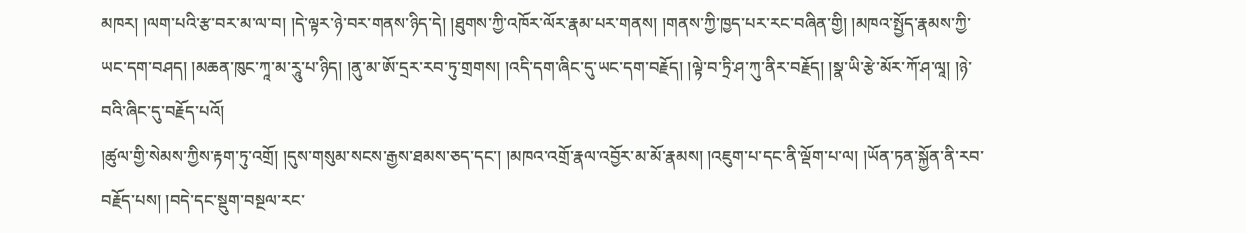མཁར། །ལག་པའི་རྩ་བར་མ་ལ་བ། །དེ་ལྟར་ཉེ་བར་གནས་ཉིད་དེ། །ཐུགས་ཀྱི་འཁོར་ལོར་རྣམ་པར་གནས། །གནས་ཀྱི་ཁྱད་པར་རང་བཞིན་གྱི། །མཁའ་སྤྱོད་རྣམས་ཀྱི་ཡང་དག་བཤད། །མཆན་ཁུང་ཀཱ་མ་རཱུ་པ་ཉིད། །ནུ་མ་ཨོ་དྲར་རབ་ཏུ་གྲགས། །འདི་དག་ཞིང་དུ་ཡང་དག་བརྗོད། །ལྟེ་བ་ཏྲི་ཤ་ཀུ་ནིར་བརྗོད། །སྣ་ཡི་རྩེ་མོར་ཀོ་ཤ་ལཱ། །ཉེ་བའི་ཞིང་དུ་བརྗོད་པའོ།
།ཚུལ་གྱི་སེམས་ཀྱིས་རྟག་ཏུ་འགྲོ། །དུས་གསུམ་སངས་རྒྱས་ཐམས་ཅད་དང་། །མཁའ་འགྲོ་རྣལ་འབྱོར་མ་མོ་རྣམས། །འཇུག་པ་དང་ནི་ལྡོག་པ་ལ། །ཡོན་ཏན་སྐྱོན་ནི་རབ་བརྗོད་པས། །བདེ་དང་སྡུག་བསྔལ་རང་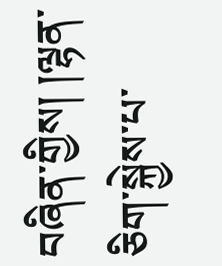བཞིན་གྱིས། །ལྷན་ཅིག་སྐྱེས་པ་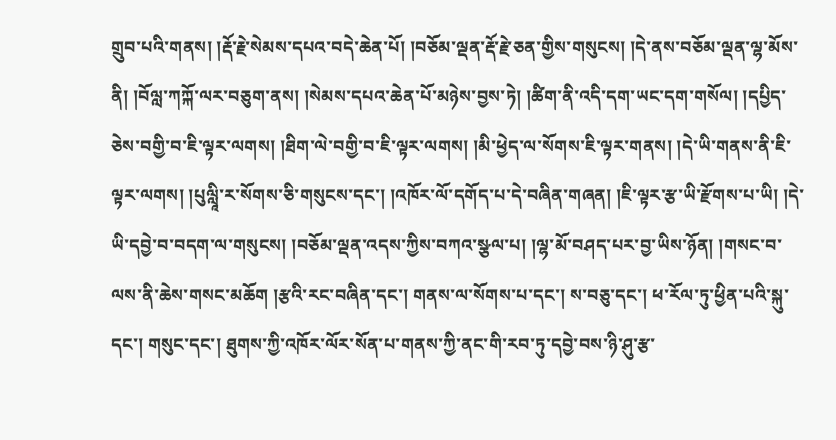གྲུབ་པའི་གནས། །རྡོ་རྗེ་སེམས་དཔའ་བདེ་ཆེན་པོ། །བཅོམ་ལྡན་རྡོ་རྗེ་ཅན་གྱིས་གསུངས། །དེ་ནས་བཅོམ་ལྡན་ལྷ་མོས་ནི། །བོལླ་ཀཀྐོ་ལར་བཅུག་ནས། །སེམས་དཔའ་ཆེན་པོ་མཉེས་བྱས་ཏེ། །ཚིག་ནི་འདི་དག་ཡང་དག་གསོལ། །དཔྱིད་ཅེས་བགྱི་བ་ཇི་ལྟར་ལགས། །ཐིག་ལེ་བགྱི་བ་ཇི་ལྟར་ལགས། །མི་ཕྱེད་ལ་སོགས་ཇི་ལྟར་གནས། །དེ་ཡི་གནས་ནི་ཇི་ལྟར་ལགས། །པུལླཱི་ར་སོགས་ཅི་གསུངས་དང་། །འཁོར་ལོ་དགོད་པ་དེ་བཞིན་གཞན། །ཇི་ལྟར་རྩ་ཡི་རྫོགས་པ་ཡི། །དེ་ཡི་དབྱེ་བ་བདག་ལ་གསུངས། །བཅོམ་ལྡན་འདས་ཀྱིས་བཀའ་སྩལ་པ། །ལྷ་མོ་བཤད་པར་བྱ་ཡིས་ཉོན། །གསང་བ་ལས་ནི་ཆེས་གསང་མཆོག །རྩའི་རང་བཞིན་དང་། གནས་ལ་སོགས་པ་དང་། ས་བཅུ་དང་། ཕ་རོལ་ཏུ་ཕྱིན་པའི་སྐུ་དང་། གསུང་དང་། ཐུགས་ཀྱི་འཁོར་ལོར་སོན་པ་གནས་ཀྱི་ནང་གི་རབ་ཏུ་དབྱེ་བས་ཉི་ཤུ་རྩ་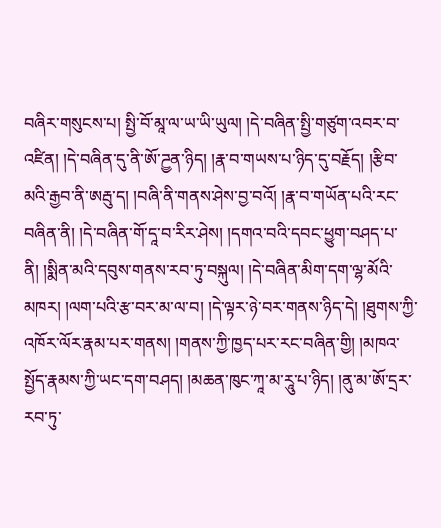བཞིར་གསུངས་པ། སྤྱི་བོ་མཱ་ལ་ཡ་ཡི་ཡུལ། །དེ་བཞིན་སྤྱི་གཙུག་འབར་བ་འཛིན། །དེ་བཞིན་དུ་ནི་ཨོ་ཌྱན་ཉིད། །རྣ་བ་གཡས་པ་ཉིད་དུ་བརྗོད། །རྩིབ་མའི་རྒྱབ་ནི་ཨརྦུ་ད། །བཞི་ནི་གནས་ཤེས་བྱ་བའོ། །རྣ་བ་གཡོན་པའི་རང་བཞིན་ནི། །དེ་བཞིན་གོ་དཱ་བ་རིར་ཤེས། །དགའ་བའི་དབང་ཕྱུག་བཤད་པ་ནི། །སྨིན་མའི་དབུས་གནས་རབ་ཏུ་བསྐུལ། །དེ་བཞིན་མིག་དག་ལྷ་མོའི་མཁར། །ལག་པའི་རྩ་བར་མ་ལ་བ། །དེ་ལྟར་ཉེ་བར་གནས་ཉིད་དེ། །ཐུགས་ཀྱི་འཁོར་ལོར་རྣམ་པར་གནས། །གནས་ཀྱི་ཁྱད་པར་རང་བཞིན་གྱི། །མཁའ་སྤྱོད་རྣམས་ཀྱི་ཡང་དག་བཤད། །མཆན་ཁུང་ཀཱ་མ་རཱུ་པ་ཉིད། །ནུ་མ་ཨོ་དྲར་རབ་ཏུ་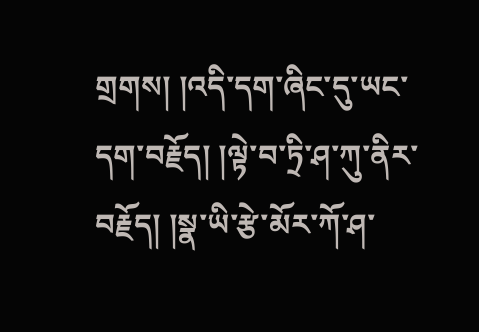གྲགས། །འདི་དག་ཞིང་དུ་ཡང་དག་བརྗོད། །ལྟེ་བ་ཏྲི་ཤ་ཀུ་ནིར་བརྗོད། །སྣ་ཡི་རྩེ་མོར་ཀོ་ཤ་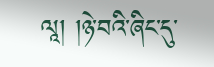ལཱ། །ཉེ་བའི་ཞིང་དུ་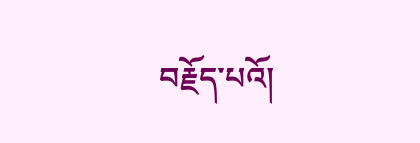བརྗོད་པའོ།